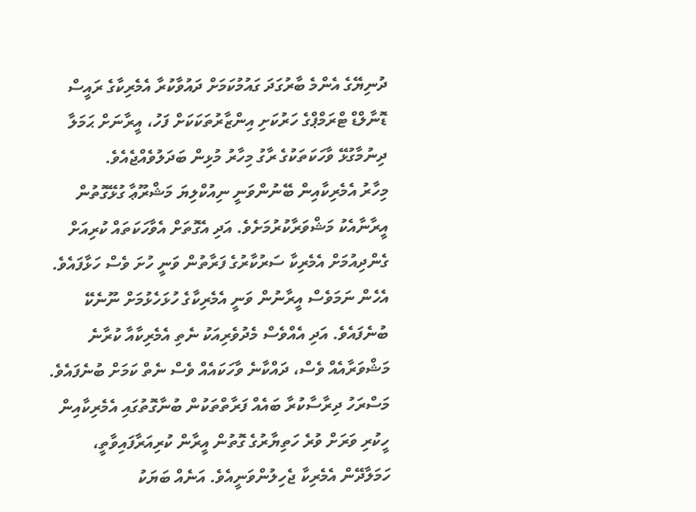ދުނިޔޭގެ އެންމެ ބާރުގަދަ ގައުމުކަމަށް ދައުވާކުރާ އެމެރިކާގެ ރައީސް ޑޮނާލްޑް ޓްރަމްޕްގެ ހަރުކަށި އިންޒާރުތަކަކަށް ފަހު، އީރާނަށް ޙަމަލާ ދިނުމާގުޅޭ ވާހަކަތަކުގެ ރާގު މިހާރު މުޅިން ބަދަލުވެއްޖެއެވެ.
މިހާރު އެމެރިކާއިން ބޭނުންވަނީ ނިއުކްލިޔަ މަޝްރޫޢާ ގުޅޭގޮތުން އީރާނާއެކު މަޝްވަރާކުރުމަށެވެ. އަދި އެގޮތަށް އެވާހަކަތައް ކުރިއަށް ގެންދިއުމަށް އެމެރިކާ ސަރުކާރުގެ ފަރާތުން ވަނީ ހުށަ ވެސް ހަޅާފައެވެ. އެހެން ނަމަވެސް އީރާނުން ވަނީ އެމެރިކާގެ ހުޅަހެޅުމަށް ނޫނެކޭ ބުނެފައެވެ. އަދި އެއްވެސް މެދުވެރިއަކު ނެތި އެމެރިކާއާ ކުރާނެ މަޝްވަރާއެއް ވެސް، ދައްކާނެ ވާހަކައެއް ވެސް ނެތް ކަމަށް ބުނެފައެވެ.
މަސްރަހު ދިރާސާކުރާ ބައެއް ފަރާތްތަކުން ބުނާގޮތުގައި އެމެރިކާއިން ހީކުރި ވަރަށް ވުރެ ހަތިޔާރުގެ ގޮތުން އީރާން ކުރިއަރާފައިވާތީ، ހަމަލާދޭން އެމެރިކާ ޖެހިލުންވަނީއެވެ. އަނެއް ބަޔަކު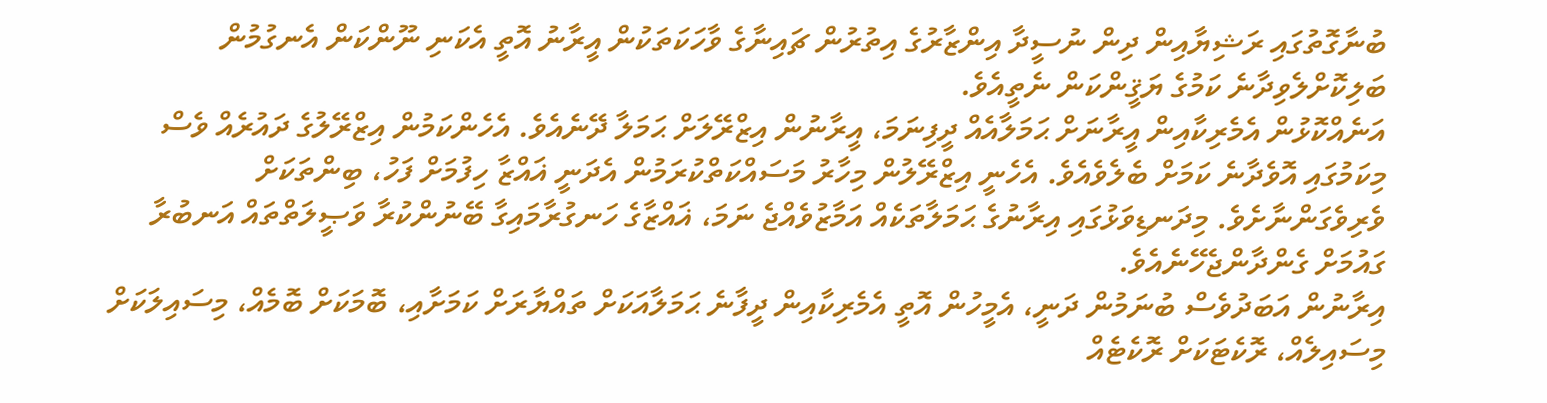ބުނާގޮތުގައި ރަޝިޔާއިން ދިން ނުސީދާ އިންޒާރުގެ އިތުރުން ޗައިނާގެ ވާހަކަތަކުން އީރާނު އޮތީ އެކަނި ނޫންކަން އެނގުމުން ބަލިކޮށްލެވިދާނެ ކަމުގެ ޔަޤީންކަން ނެތީއެވެ.
އަނެއްކޮޅުން އެމެރިކާއިން އީރާނަށް ޙަމަލާއެއް ދީފިނަމަ، އީރާނުން އިޒްރޭލަށް ޙަމަލާ ދޭނެއެވެ. އެހެންކަމުން އިޒްރޭލުގެ ދައުރެއް ވެސް މިކަމުގައި އޮވެދާނެ ކަމަށް ބެލެވެއެވެ. އެހެނީ އިޒްރޭލުން މިހާރު މަސައްކަތްކުރަމުން އެދަނީ ޣައްޒާ ހިފުމަށް ފަހު، ބިންތަކަށް ވެރިވެގަންނާށެވެ. މިދަނޑިވަޅުގައި އިރާނުގެ ޙަމަލާތަކެއް އަމާޒުވެއްޖެ ނަމަ، ޣައްޒާގެ ހަނގުރާމައިގާ ބޭނުންކުރާ ވަޞީލަތްތައް އަނބުރާ ގައުމަށް ގެންދާންޖެހޭނެއެވެ.
އިރާނުން އަބަދުވެސް ބުނަމުން ދަނީ، އެމީހުން އޮތީ އެމެރިކާއިން ދީފާނެ ޙަމަލާއަކަށް ތައްޔާރަށް ކަމަށާއި، ބޮމަކަށް ބޮމެއް، މިސައިލަކަށް މިސައިލެއް، ރޮކެޓަކަށް ރޮކެޓެއް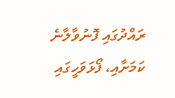ރައްދުގައި ފޮނުވާލާނެ ކަމަށާއި، ފޯޅަވަހީގައި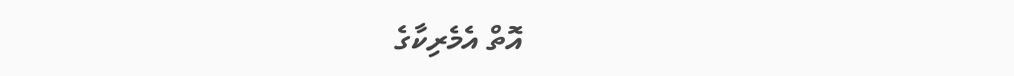އޮތް އެމެރިކާގެ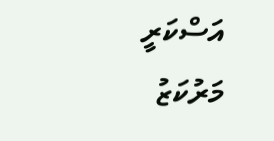އަސްކަރީ މަރުކަޒު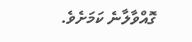ގޮއްވާލާނެ ކަމަށެވެ.